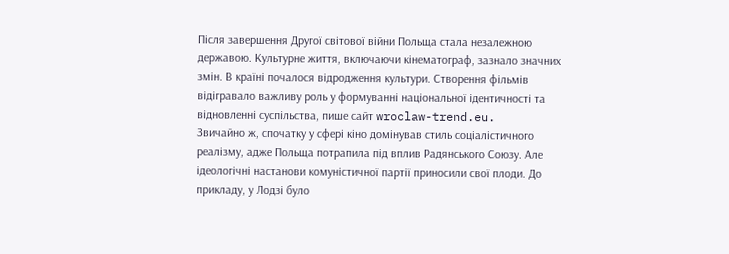Після завершення Другої світової війни Польща стала незалежною державою. Культурне життя, включаючи кінематограф, зазнало значних змін. В країні почалося відродження культури. Створення фільмів відігравало важливу роль у формуванні національної ідентичності та відновленні суспільства, пише сайт wroclaw-trend.eu.
Звичайно ж, спочатку у сфері кіно домінував стиль соціалістичного реалізму, адже Польща потрапила під вплив Радянського Союзу. Але ідеологічні настанови комуністичної партії приносили свої плоди. До прикладу, у Лодзі було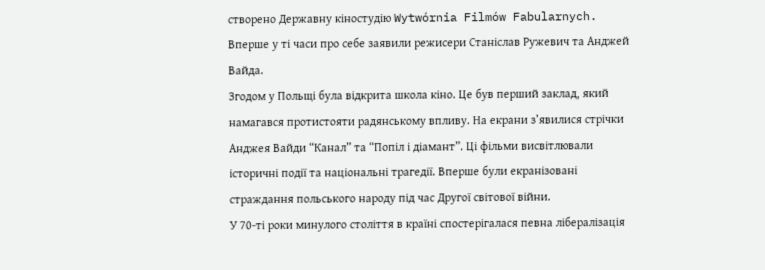створено Державну кіностудію Wytwórnia Filmów Fabularnych. Вперше у ті часи про себе заявили режисери Станіслав Ружевич та Анджей Вайда.
Згодом у Польщі була відкрита школа кіно. Це був перший заклад, який намагався протистояти радянському впливу. На екрани з’явилися стрічки Анджея Вайди “Канал” та “Попіл і діамант”. Ці фільми висвітлювали історичні події та національні трагедії. Вперше були екранізовані страждання польського народу під час Другої світової війни.
У 70-ті роки минулого століття в країні спостерігалася певна лібералізація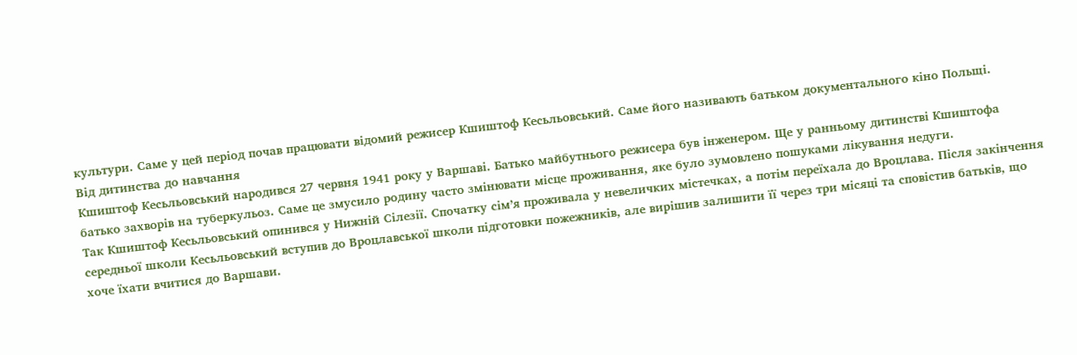культури. Саме у цей період почав працювати відомий режисер Кшиштоф Кесьльовський. Саме його називають батьком документального кіно Польщі.
Від дитинства до навчання
Кшиштоф Кесьльовський народився 27 червня 1941 року у Варшаві. Батько майбутнього режисера був інженером. Ще у ранньому дитинстві Кшиштофа батько захворів на туберкульоз. Саме це змусило родину часто змінювати місце проживання, яке було зумовлено пошуками лікування недуги.
Так Кшиштоф Кесьльовський опинився у Нижній Сілезії. Спочатку сім’я проживала у невеличких містечках, а потім переїхала до Вроцлава. Після закінчення середньої школи Кесьльовський вступив до Вроцлавської школи підготовки пожежників, але вирішив залишити її через три місяці та сповістив батьків, що хоче їхати вчитися до Варшави.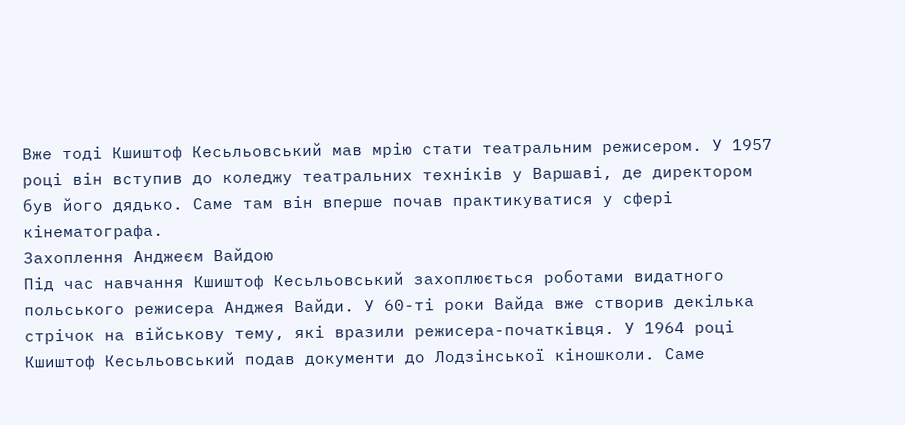Вже тоді Кшиштоф Кесьльовський мав мрію стати театральним режисером. У 1957 році він вступив до коледжу театральних техніків у Варшаві, де директором був його дядько. Саме там він вперше почав практикуватися у сфері кінематографа.
Захоплення Анджеєм Вайдою
Під час навчання Кшиштоф Кесьльовський захоплюється роботами видатного польського режисера Анджея Вайди. У 60-ті роки Вайда вже створив декілька стрічок на військову тему, які вразили режисера-початківця. У 1964 році Кшиштоф Кесьльовський подав документи до Лодзінської кіношколи. Саме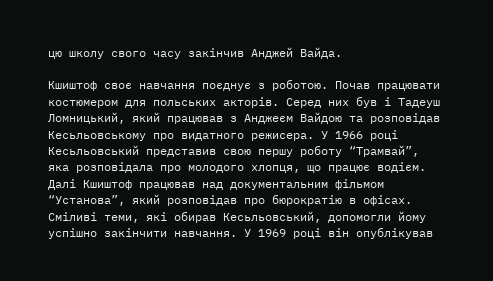цю школу свого часу закінчив Анджей Вайда.

Кшиштоф своє навчання поєднує з роботою. Почав працювати костюмером для польських акторів. Серед них був і Тадеуш Ломницький, який працював з Анджеєм Вайдою та розповідав Кесьльовському про видатного режисера. У 1966 році Кесьльовський представив свою першу роботу “Трамвай”, яка розповідала про молодого хлопця, що працює водієм. Далі Кшиштоф працював над документальним фільмом “Установа”, який розповідав про бюрократію в офісах.
Сміливі теми, які обирав Кесьльовський, допомогли йому успішно закінчити навчання. У 1969 році він опублікував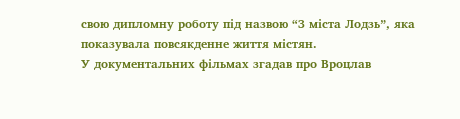свою дипломну роботу під назвою “З міста Лодзь”, яка показувала повсякденне життя містян.
У документальних фільмах згадав про Вроцлав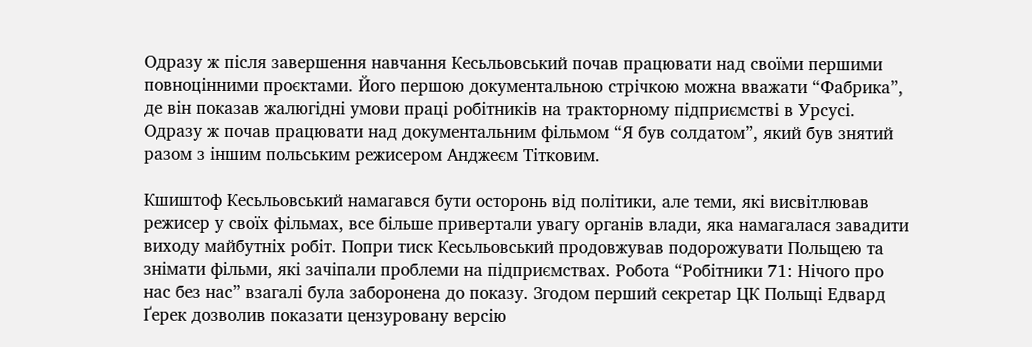Одразу ж після завершення навчання Кесьльовський почав працювати над своїми першими повноцінними проєктами. Його першою документальною стрічкою можна вважати “Фабрика”, де він показав жалюгідні умови праці робітників на тракторному підприємстві в Урсусі. Одразу ж почав працювати над документальним фільмом “Я був солдатом”, який був знятий разом з іншим польським режисером Анджеєм Тітковим.

Кшиштоф Кесьльовський намагався бути осторонь від політики, але теми, які висвітлював режисер у своїх фільмах, все більше привертали увагу органів влади, яка намагалася завадити виходу майбутніх робіт. Попри тиск Кесьльовський продовжував подорожувати Польщею та знімати фільми, які зачіпали проблеми на підприємствах. Робота “Робітники 71: Нічого про нас без нас” взагалі була заборонена до показу. Згодом перший секретар ЦК Польщі Едвард Ґерек дозволив показати цензуровану версію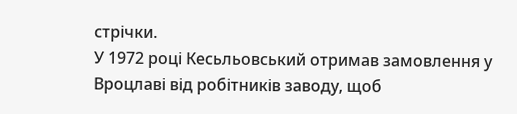стрічки.
У 1972 році Кесьльовський отримав замовлення у Вроцлаві від робітників заводу, щоб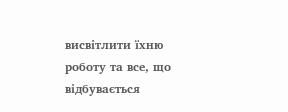висвітлити їхню роботу та все, що відбувається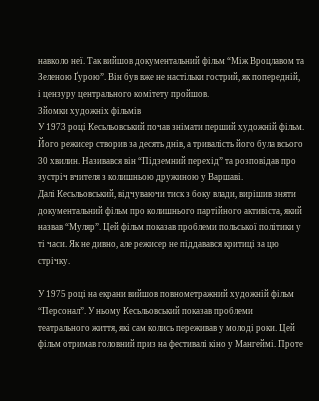навколо неї. Так вийшов документальний фільм “Між Вроцлавом та Зеленою Ґурою”. Він був вже не настільки гострий, як попередній, і цензуру центрального комітету пройшов.
Зйомки художніх фільмів
У 1973 році Кесьльовський почав знімати перший художній фільм. Його режисер створив за десять днів, а тривалість його була всього 30 хвилин. Називався він “Підземний перехід” та розповідав про зустріч вчителя з колишньою дружиною у Варшаві.
Далі Кесьльовський, відчуваючи тиск з боку влади, вирішив зняти документальний фільм про колишнього партійного активіста, який назвав “Муляр”. Цей фільм показав проблеми польської політики у ті часи. Як не дивно, але режисер не піддавався критиці за цю стрічку.

У 1975 році на екрани вийшов повнометражний художній фільм “Персонал”. У ньому Кесьльовський показав проблеми театрального життя, які сам колись переживав у молоді роки. Цей фільм отримав головний приз на фестивалі кіно у Мангеймі. Проте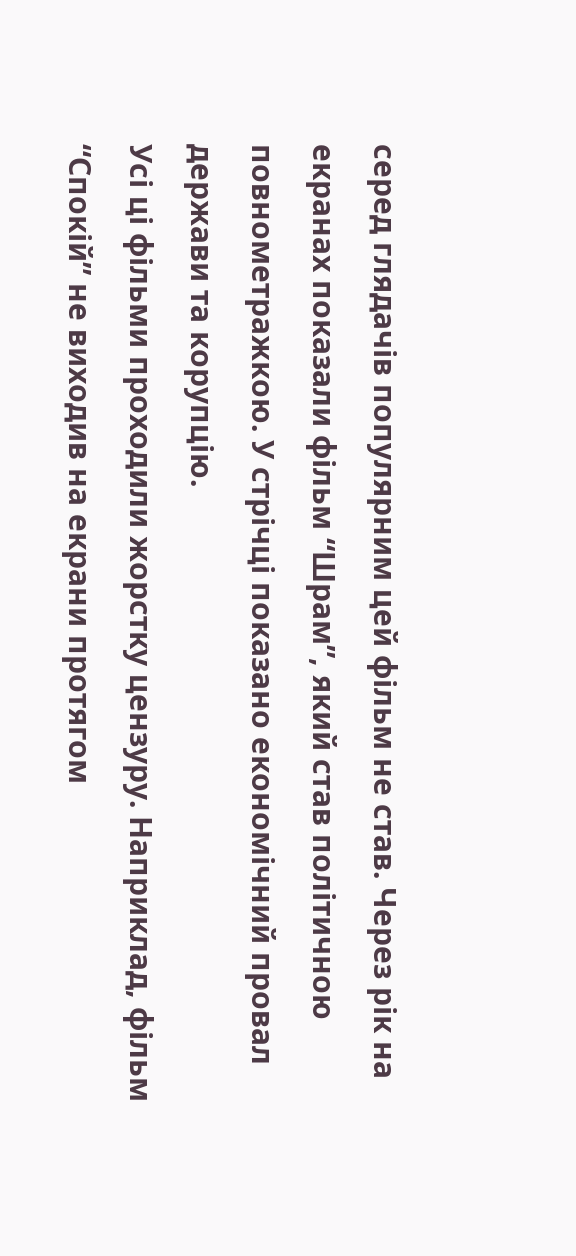серед глядачів популярним цей фільм не став. Через рік на екранах показали фільм “Шрам”, який став політичною повнометражкою. У стрічці показано економічний провал держави та корупцію.
Усі ці фільми проходили жорстку цензуру. Наприклад, фільм “Спокій” не виходив на екрани протягом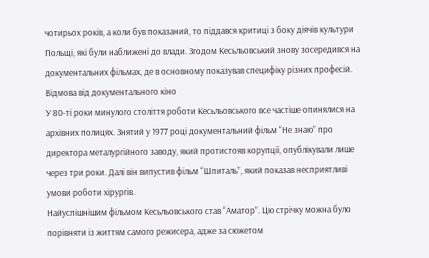чотирьох років, а коли був показаний, то піддався критиці з боку діячів культури Польщі, які були наближені до влади. Згодом Кесьльовський знову зосередився на документальних фільмах, де в основному показував специфіку різних професій.
Відмова від документального кіно
У 80-ті роки минулого століття роботи Кесьльовського все частіше опинялися на архівних полицях. Знятий у 1977 році документальний фільм “Не знаю” про директора металургійного заводу, який протистояв корупції, опублікували лише через три роки. Далі він випустив фільм “Шпиталь”, який показав несприятливі умови роботи хірургів.
Найуспішнішим фільмом Кесьльовського став “Аматор”. Цю стрічку можна було порівняти із життям самого режисера, адже за сюжетом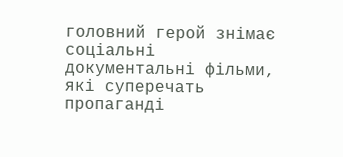головний герой знімає соціальні документальні фільми, які суперечать пропаганді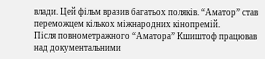влади. Цей фільм вразив багатьох поляків. “Аматор” став переможцем кількох міжнародних кінопремій.
Після повнометражного “Аматора” Кшиштоф працював над документальними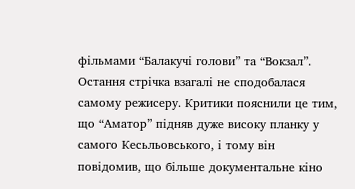фільмами “Балакучі голови” та “Вокзал”. Остання стрічка взагалі не сподобалася самому режисеру. Критики пояснили це тим, що “Аматор” підняв дуже високу планку у самого Кесьльовського, і тому він повідомив, що більше документальне кіно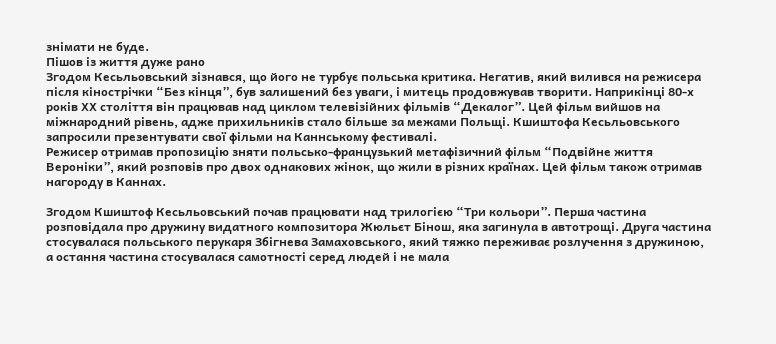знімати не буде.
Пішов із життя дуже рано
Згодом Кесьльовський зізнався, що його не турбує польська критика. Негатив, який вилився на режисера після кінострічки “Без кінця”, був залишений без уваги, і митець продовжував творити. Наприкінці 80-х років ХХ століття він працював над циклом телевізійних фільмів “Декалог”. Цей фільм вийшов на міжнародний рівень, адже прихильників стало більше за межами Польщі. Кшиштофа Кесьльовського запросили презентувати свої фільми на Каннському фестивалі.
Режисер отримав пропозицію зняти польсько-французький метафізичний фільм “Подвійне життя Вероніки”, який розповів про двох однакових жінок, що жили в різних країнах. Цей фільм також отримав нагороду в Каннах.

Згодом Кшиштоф Кесьльовський почав працювати над трилогією “Три кольори”. Перша частина розповідала про дружину видатного композитора Жюльєт Бінош, яка загинула в автотрощі. Друга частина стосувалася польського перукаря Збігнева Замаховського, який тяжко переживає розлучення з дружиною, а остання частина стосувалася самотності серед людей і не мала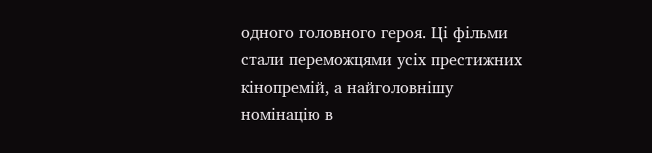одного головного героя. Ці фільми стали переможцями усіх престижних кінопремій, а найголовнішу номінацію в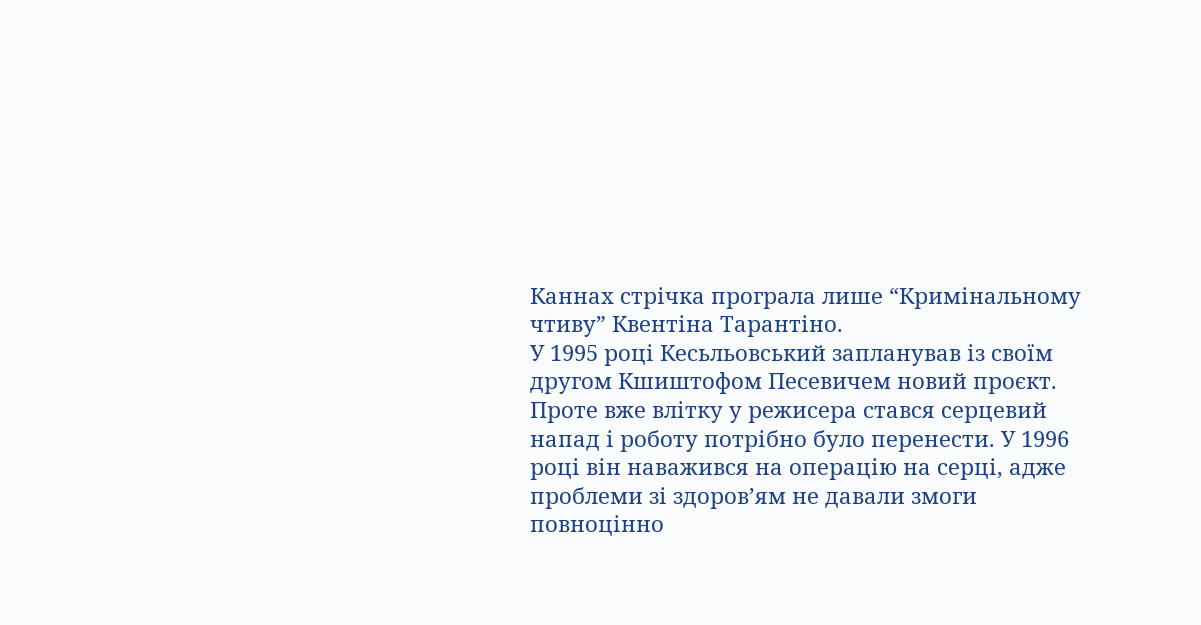Каннах стрічка програла лише “Кримінальному чтиву” Квентіна Тарантіно.
У 1995 році Кесьльовський запланував із своїм другом Кшиштофом Песевичем новий проєкт. Проте вже влітку у режисера стався серцевий напад і роботу потрібно було перенести. У 1996 році він наважився на операцію на серці, адже проблеми зі здоров’ям не давали змоги повноцінно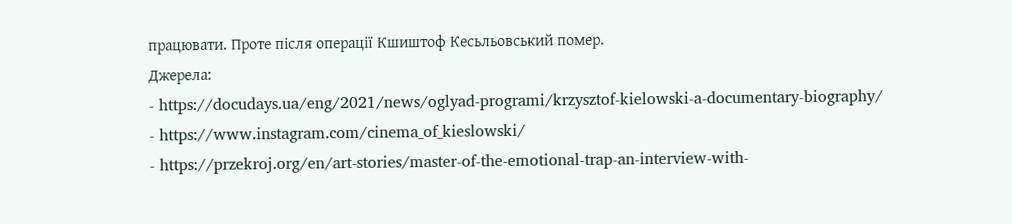працювати. Проте після операції Кшиштоф Кесьльовський помер.
Джерела:
- https://docudays.ua/eng/2021/news/oglyad-programi/krzysztof-kielowski-a-documentary-biography/
- https://www.instagram.com/cinema_of_kieslowski/
- https://przekroj.org/en/art-stories/master-of-the-emotional-trap-an-interview-with-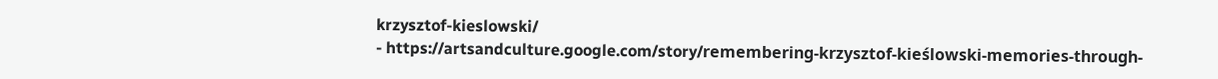krzysztof-kieslowski/
- https://artsandculture.google.com/story/remembering-krzysztof-kieślowski-memories-through-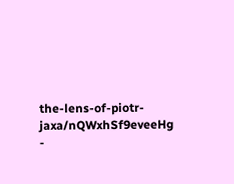the-lens-of-piotr-jaxa/nQWxhSf9eveeHg
-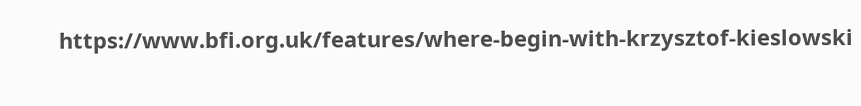https://www.bfi.org.uk/features/where-begin-with-krzysztof-kieslowski